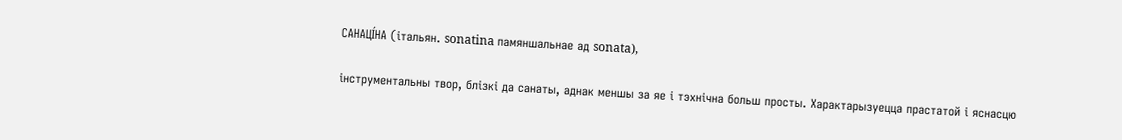САНАЦІ́НА (італьян. sonatina памяншальнае ад sonata),

інструментальны твор, блізкі да санаты, аднак меншы за яе і тэхнічна больш просты. Характарызуецца прастатой і яснасцю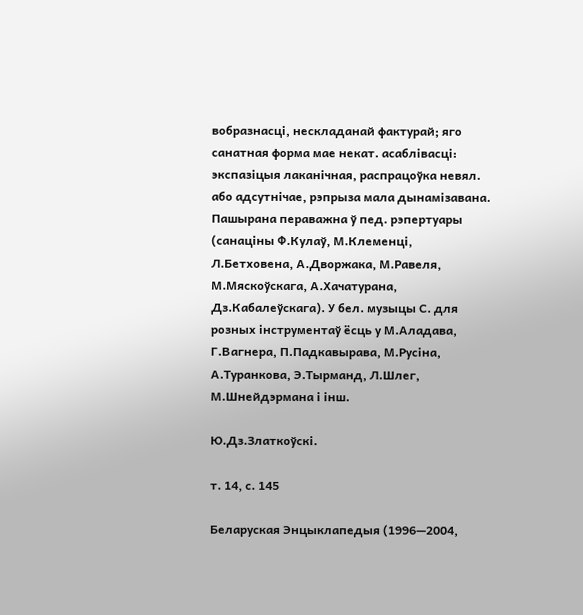вобразнасці, нескладанай фактурай; яго санатная форма мае некат. асаблівасці: экспазіцыя лаканічная, распрацоўка невял. або адсутнічае, рэпрыза мала дынамізавана. Пашырана пераважна ў пед. рэпертуары (санаціны Ф.Кулаў, М.Клеменці, Л.Бетховена, А.Дворжака, М.Равеля, М.Мяскоўскага, А.Хачатурана, Дз.Кабалеўскага). У бел. музыцы С. для розных інструментаў ёсць у М.Аладава, Г.Вагнера, П.Падкавырава, М.Русіна, А.Туранкова, Э.Тырманд, Л.Шлег, М.Шнейдэрмана і інш.

Ю.Дз.Златкоўскі.

т. 14, с. 145

Беларуская Энцыклапедыя (1996—2004,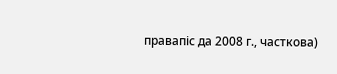правапіс да 2008 г., часткова)